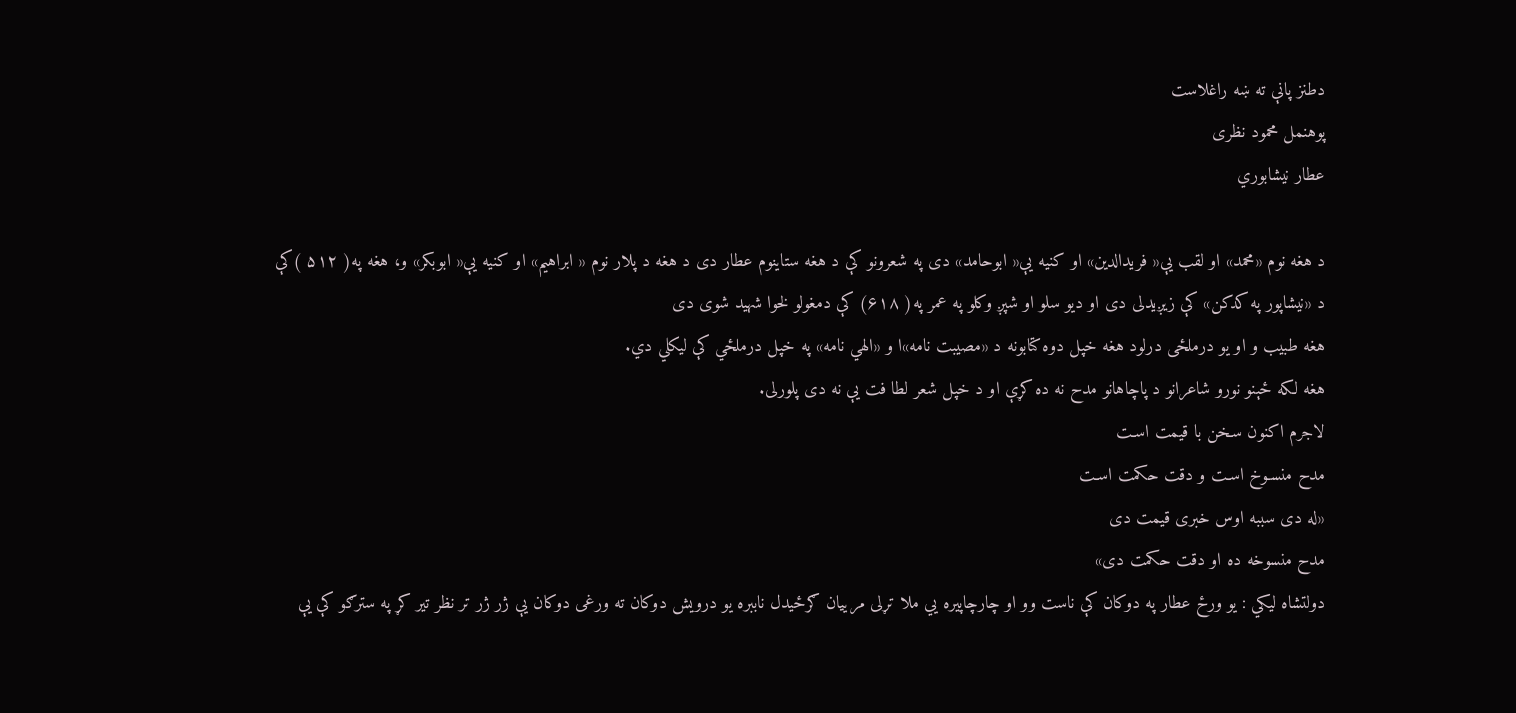دطنز پانې ته ښه راغلاست
پوهنمل محمود نظری
عطار نيشابوري

د هغه نوم «محمد» او لقب يې« فریدالدین» او کنیه یې« ابوحامد» دی په شعرونو کې د هغه ستاینوم عطار دی د هغه د پلار نوم « ابراهیم» او کنیه يې« ابوبکر» و، هغه په( ۵۱۲ )کې د «نیشاپور په کدکن» کې زیږیدلی دی او دیو سلو او شپږ وکلو په عمر په( ۶۱۸) کې دمغولو لخوا شهید شوی دی
هغه طبیب و او یو درملځی درلود هغه خپل دوه کتابونه د «مصيبت نامه»ا و «الهي نامه» په خپل درملځي کې لیکلي دي.
هغه لکه ځېنو نورو شاعرانو د پاچاهانو مدح نه ده کړې او د خپل شعر لطا فت يې نه دی پلورلی.
لاجرم اكنون سـخن با قيمت اسـت
مدح منسـوخ اسـت و دقت حكمت اسـت
«له دی سببه اوس خبری قیمت دی
مدح منسوخه ده او دقت حکمت دی»
دولتشاه لیکي : یو ورځ عطار په دوکان کې ناست وو او چارچاپیره يي ملا تړلی مرییان ګرځیدل ناببره یو درویش دوکان ته ورغی دوکان يې ژر ژر تر نظر تیر کړ په سترګو کې يې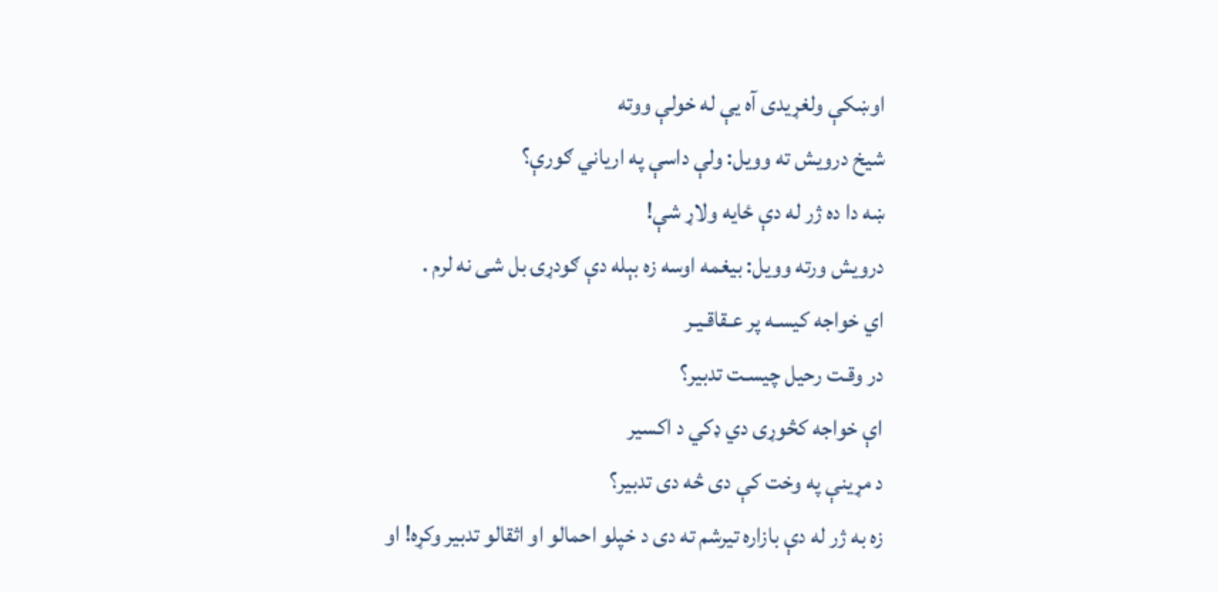اوښکې ولغړیدی آه يې له خولې ووته
شیخ درویش ته وویل: ولې داسې په اریاني ګورې؟
ښه دا ده ژر له دې ځایه ولاړ شې!
درویش ورته وویل: بیغمه اوسه زه بېله دې ګودړۍ بل شی نه لرم .
اي خواجه كيسـه پر عـقاقـيـر
در وقـت رحيل چيسـت تدبير؟
اې خواجه کڅوړی دي ډکي د اکسیر
د مړینې په وخت کې دی څه دی تدبیر؟
زه به ژر له دې بازاره تیرشم ته دی د خپلو احمالو او اثقالو تدبیر وکړه! او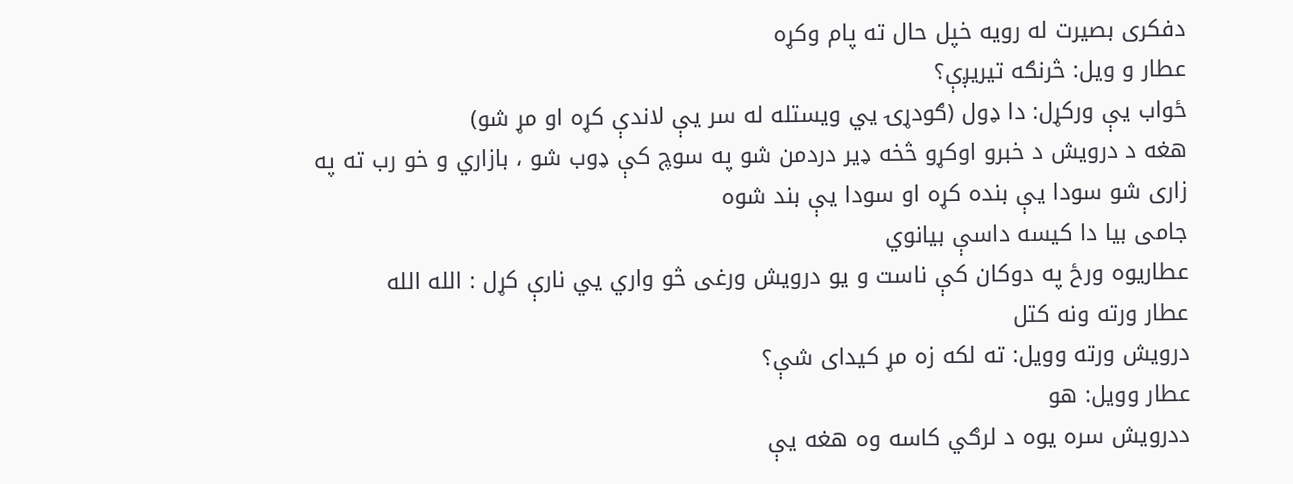دفکری بصیرت له رویه خپل حال ته پام وکړه
عطار و ویل: څرنګه تیریږې؟
ځواب يې ورکړل: دا ډول (ګودړۍ يي ویستله له سر یې لاندې کړه او مړ شو)
هغه د درویش د خبرو اوکړو څخه ډیر دردمن شو په سوچ کې ډوب شو ، بازاري و خو رب ته په زاری شو سودا يې بنده کړه او سودا یې بند شوه
جامی بیا دا کیسه داسې بیانوي
عطاریوه ورځ په دوکان کې ناست و یو درویش ورغی څو واري يي نارې کړل : الله الله
عطار ورته ونه کتل
درویش ورته وویل: ته لکه زه مړ کیدای شې؟
عطار وویل: هو
ددرویش سره یوه د لرګي کاسه وه هغه يې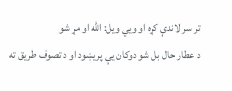تر سر لاندې کړه او ویي ویل: الله او مړ شو
د عطار حال بل شو دوکان يې پریښود او د تصوف طریق ته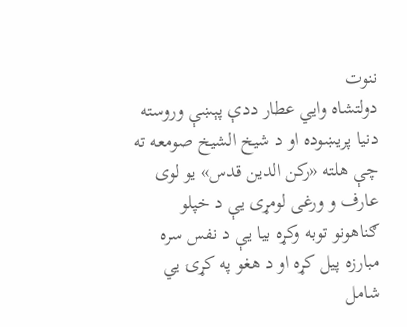ننوت
دولتشاه وایي عطار ددې پېښې وروسته دنیا پریښوده او د شیخ الشیخ صومعه ته چې هلته «رکن الدين قدس» یو لوی عارف و ورغی لومړی يې د خپلو ګناهونو توبه وکړه بیا يې د نفس سره مبارزه پيل کړه او د هغو په کړۍ يي شامل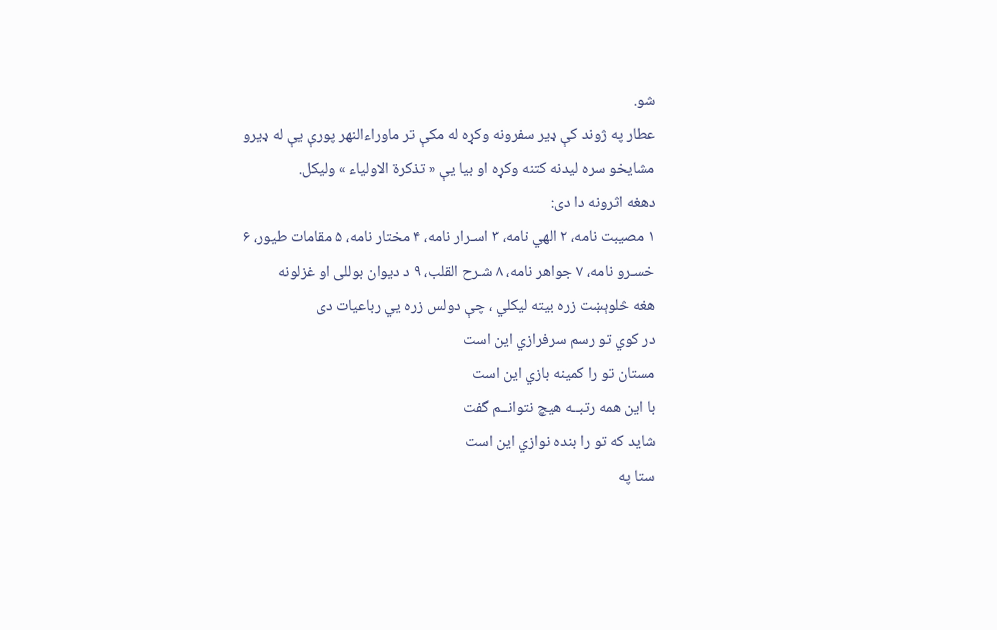شو.
عطار په ژوند کې ډیر سفرونه وکړه له مکې تر ماوراءالنهر پورې يې له ډیرو مشایخو سره لیدنه کتنه وکړه او بیا یې « تذکرة الاولياء » ولیکل.
دهغه اثرونه دا دی:
۱ مصيبت نامه، ۲ الهي نامه، ۳ اسـرار نامه، ۴ مختار نامه، ۵ مقامات طيور، ۶ خسـرو نامه، ۷ جواهر نامه، ۸ شـرح القلب، ۹ د دیوان بوللی او غزلونه
هغه څلوېښت زره بیته لیکلي ، چې دولس زره يي رباعیات دی
در کوي تو رسم سرفرازي اين است
مستان تو را کمينه بازي اين است
با اين همه رتبــه هيچ نتوانــم گفت
شايد که تو را بنده نوازي اين است
ستا په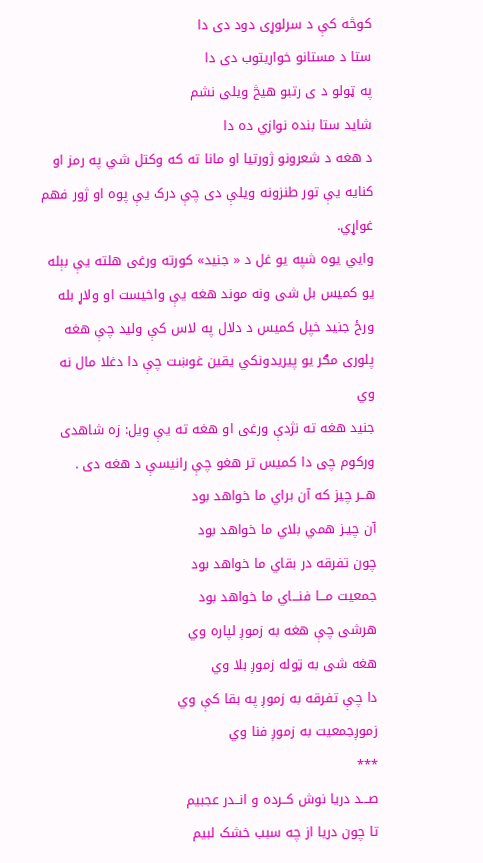کوڅه کې د سرلوړی دود دی دا
ستا د مستانو خواریتوب دی دا
په ټولو د ی رتبو هیڅ ویلی نشم
شاید ستا بنده نوازي ده دا
د هغه د شعرونو ژورتیا او مانا ته که وکتل شي په رمز او کنایه يې تور طنزونه ویلې دی چې درک يې پوه او ژور فهم غواړي.
وايي یوه شپه یو غل د « جنید» کورته ورغی هلته يې بېله یو کمیس بل شی ونه موند هغه یې واخیست او ولاړ بله ورځ جنید خپل کمیس د دلال په لاس کې ولید چې هغه پلوری مګر یو پیریدونکي یقین غوښت چې دا دغلا مال نه وي
جنید هغه ته نژدې ورغی او هغه ته يې ویل: زه شاهدی ورکوم چی دا کمیس تر هغو چې رانیسې د هغه دی .
هــر چيز که آن براي ما خواهد بود
آن چيـز همي بلاي ما خواهد بود
چون تفرقه در بقاي ما خواهد بود
جمعيت مـــا فنـــاي ما خواهد بود
هرشی چې هغه به زموږ لپاره وي
هغه شی به ټوله زموږ بلا وي
دا چې تفرقه به زموږ په بقا کې وي
زموږجمعیت به زموږ فنا وي
***
صـــد دريا نوش کــرده و انــدر عجبيم
تا چون دريا از چه سبب خشک لبيم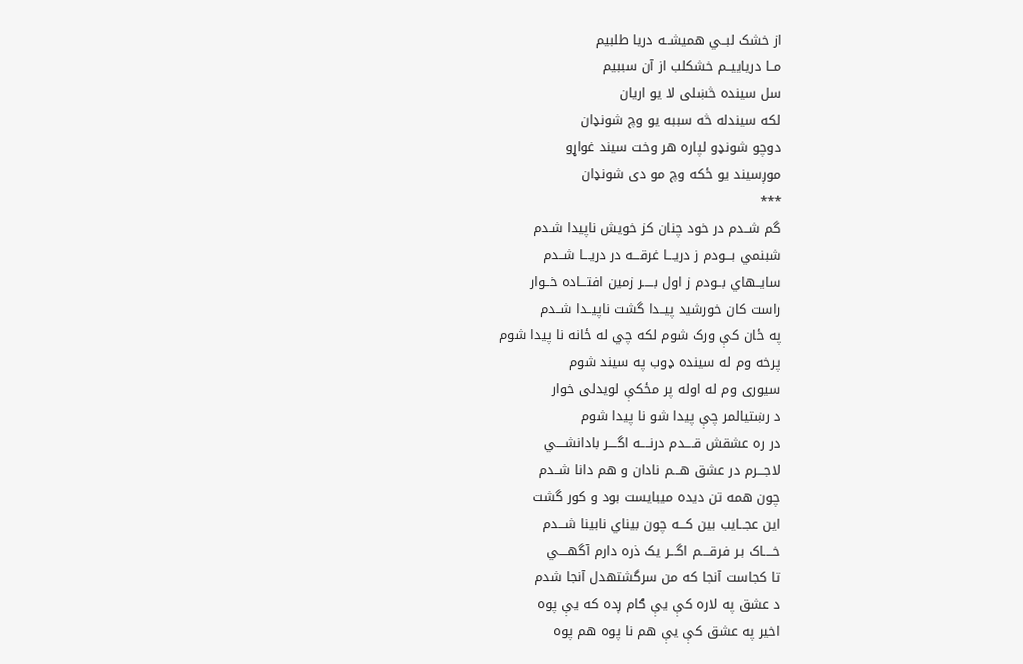از خشک لبــي هميشــه دريا طلبيم
مــا درياييــم خشکلب از آن سببيم
سل سینده څښلی لا یو اریان
لکه سیندله څه سببه یو وچ شونډان
دوچو شونډو لپاره هر وخت سیند غواړو
موږسیند یو ځکه وچ مو دی شونډان
***
گم شــدم در خود چنان کز خويش ناپيدا شـدم
شبنمي بـــودم ز دريـــا غرقـــه در دريـــا شــدم
سايــهاي بــودم ز اول بـــــر زمين افتـــاده خــوار
راست کان خورشيد پيــدا گشت ناپيــدا شــدم
په ځان کې ورک شوم لکه چي له ځانه نا پيدا شوم
پرخه وم له سینده ډوب په سیند شوم
سیوری وم له اوله پر مځکې لویدلی خوار
د رښتیالمر چې پيدا شو نا پیدا شوم
در ره عشقش قــــدم درنــــه اگــــر بادانشــــي
لاجـــرم در عشق هـــم نادان و هم دانا شــدم
چون همه تن ديده ميبايست بود و کور گشت
اين عجــايب بين کـــه چون بيناي نابينا شـــدم
خــــاک بـر فرقــــم اگـــر يک ذره دارم آگهــــي
تا کجاست آنجا که من سرگشتهدل آنجا شدم
د عشق په لاره کې يې ګام ږده که يې پوه
اخیر په عشق کې يې هم نا پوه هم پوه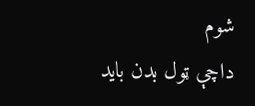شوم
داچې ټول بدن باید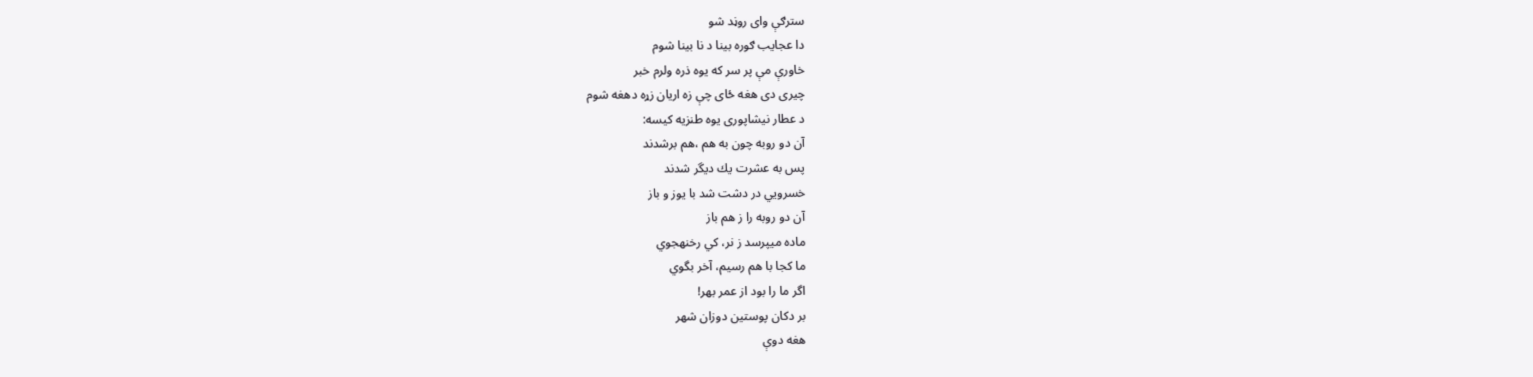سترګې وای روڼد شو
دا عجایب ګوره بینا د نا بینا شوم
خاورې مې پر سر که یوه ذره ولرم خبر
چيری دی هغه ځای چې زه اریان زړه دهغه شوم
د عطار نیشاپوری یوه طنزیه کیسه:
آن دو روبه چون به هم ،هم برشدند
پس به عشرت يك ديگر شدند
خسرویي در دشت شد با يوز و باز
آن دو روبه را ز هم باز
ماده ميپرسد ز نر، كي رخنهجوي
ما كجا با هم رسيم، آخر بگوي
اگر ما را بود از عمر بهر!
بر دكان پوستين دوزان شهر
هغه دوې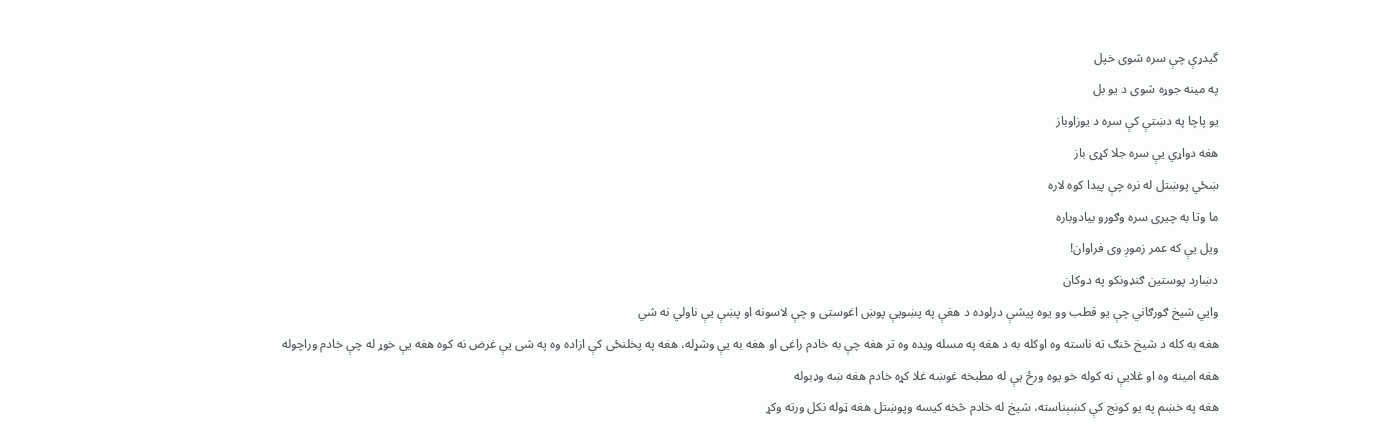گیدړې چې سره شوی خپل
په مینه جوړه شوی د یو بل
یو پاچا په دښتې کې سره د یوزاوباز
هغه دواړي يې سره جلا کړی باز
ښځي پوښتل له نره چې پيدا کوه لاره
ما وتا به چیری سره وګورو بیادوباره
ویل يې که عمر زموږ وی فراوان!
دښارد پوستین ګنډونکو په دوکان
وايي شیخ ګورګاني چې یو قطب وو یوه پیشې درلوده د هغې په پښويې پوښ اغوستی و چې لاسونه او پښې یې ناولي نه شي
هغه به کله د شیخ څنګ ته ناسته وه اوکله به د هغه په مسله ویده وه تر هغه چې به خادم راغی او هغه به يې وشړله، هغه په پخلنځی کې ازاده وه په شی يې غرض نه کوه هغه يې خوړ له چې خادم وراچوله
هغه امینه وه او غلايې نه کوله خو یوه ورځ یې له مطبخه غوښه غلا کړه خادم هغه ښه وډبوله
هغه په خښم په یو کونج کې کښېناسته، شیخ له خادم څخه کیسه وپوښتل هغه ټوله نکل ورته وکړ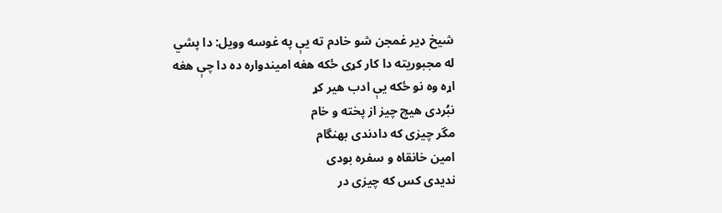شیخ ډیر غمجن شو خادم ته يې په غوسه وویل: دا پشي له مجبوریته دا کار کړی ځکه هغه امیندواره ده دا چې هغه اړه وه نو ځکه يې ادب هیر کړ
نبُردی هیچ چیز از پخته و خام
مگر چیزی که دادندی بهنگام
امین خانقاه و سفره بودی
ندیدی کس که چیزی در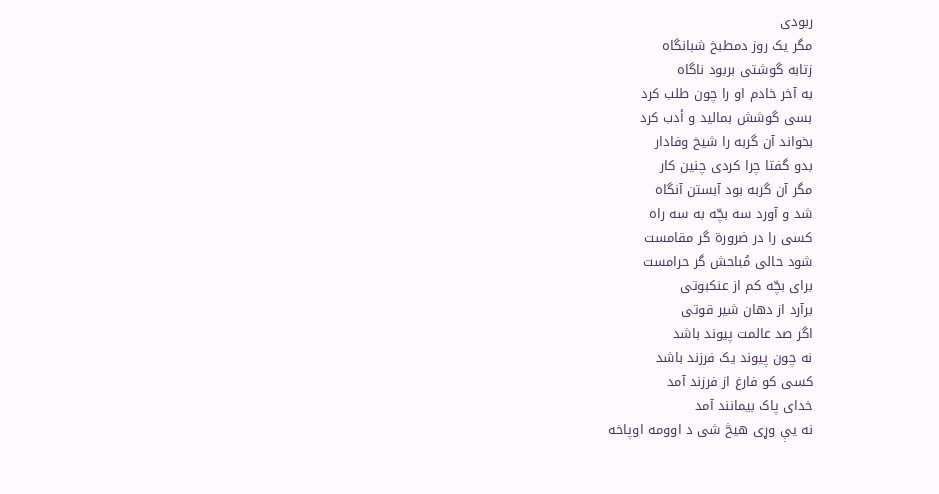ربودی
مگر یک روز دمطبخ شبانگاه
زتابه گوشتی بربود ناگاه
به آخر خادم او را چون طلب کرد
بسی گوشش بمالید و أدب کرد
بخواند آن گربه را شیخ وفادار
بدو گفتا چرا کردی چنین کار
مگر آن گربه بود آبستن آنگاه
شد و آورد سه بچّه به سه راه
کسی را در ضرورة گر مقامست
شود حالی مُباحش گر حرامست
برای بچّه کم از عنکبوتی
برآرد از دهان شیر قوتی
اگر صد عالمت پیوند باشد
نه چون پیوند یک فرزند باشد
کسی کو فارغ از فرزند آمد
خدای پاک بیمانند آمد
نه يې وړی هیڅ شی د اوومه اوپاخه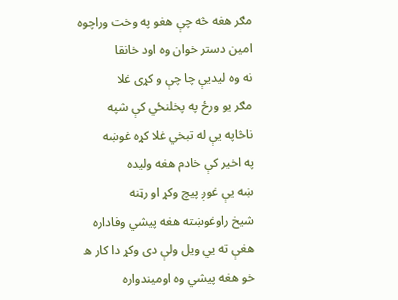مګر هغه څه چې هغو په وخت وراچوه
امین دستر خوان وه اود خانقا
نه وه لیدیې چا چې و کړی غلا
مګر یو ورځ په پخلنځي کې شپه
ناڅاپه يې له تبخي غلا کړه غوښه
په اخیر کې خادم هغه ولیده
ښه یې غوږ پيچ وکړ او رټنه
شیخ راوغوښته هغه پیشي وفاداره
هغې ته يي ویل ولې دی وکړ دا کار ه
خو هغه پیشي وه اومیندواره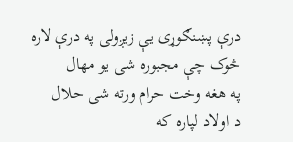درې پښنګوړی يې زیږولی په درې لاره
څوک چې مجبوره شی یو مهال
په هغه وخت حرام ورته شی حلال
د اولاد لپاره که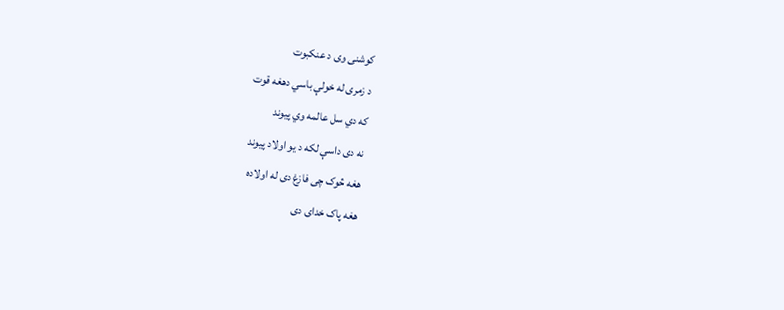کوشنی وی د عنکبوت
د زمری له خولې باسي دهغه قوت
که دي سل عالمه وي پيوند
نه دی داسې لکه د یو اولاد پيوند
هغه څوک چی فازغ دی له اولاده
هغه پاک خدای دی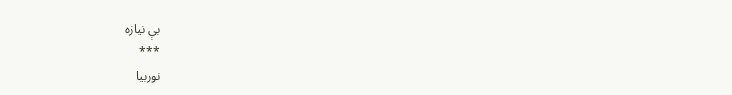بې نیازه
***
نوربیا